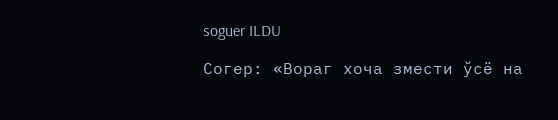soguer ILDU

Согер: «Вораг хоча змести ўсё на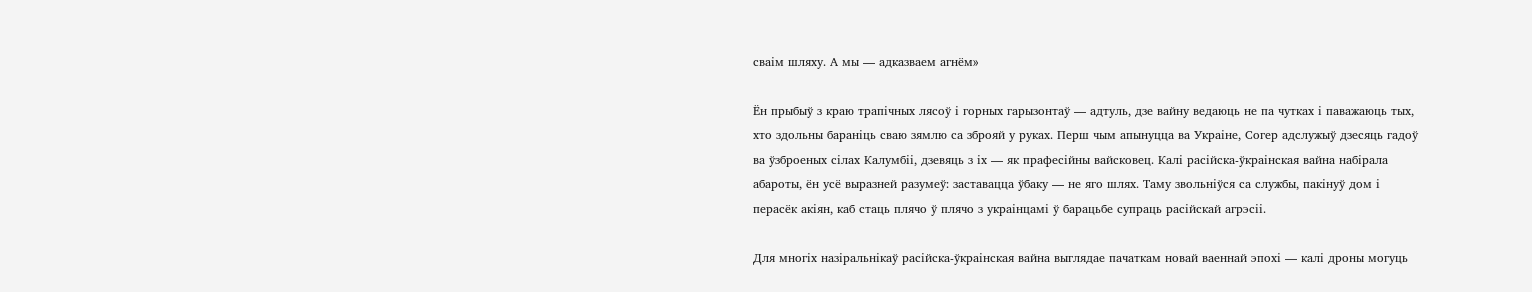сваім шляху. А мы — адказваем агнём»

Ён прыбыў з краю трапічных лясоў і горных гарызонтаў — адтуль, дзе вайну ведаюць не па чутках і паважаюць тых, хто здольны бараніць сваю зямлю са зброяй у руках. Перш чым апынуцца ва Украіне, Согер адслужыў дзесяць гадоў ва ўзброеных сілах Калумбіі, дзевяць з іх — як прафесійны вайсковец. Калі расійска-ўкраінская вайна набірала абароты, ён усё выразней разумеў: заставацца ўбаку — не яго шлях. Таму звольніўся са службы, пакінуў дом і перасёк акіян, каб стаць плячо ў плячо з украінцамі ў барацьбе супраць расійскай агрэсіі.

Для многіх назіральнікаў расійска-ўкраінская вайна выглядае пачаткам новай ваеннай эпохі — калі дроны могуць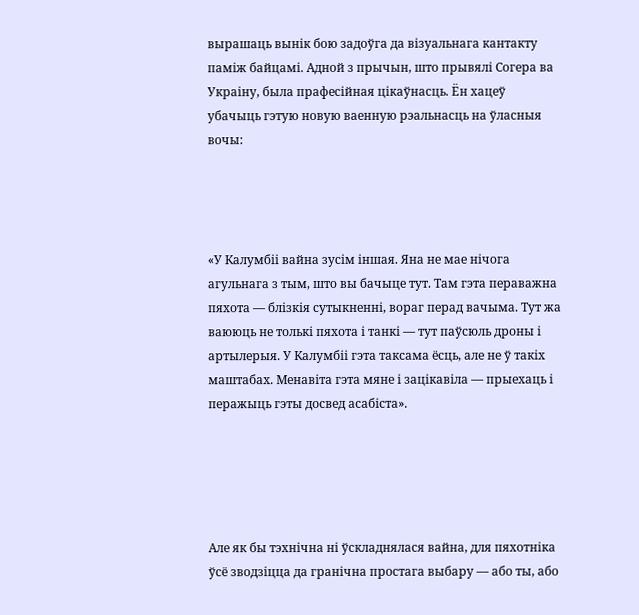вырашаць вынік бою задоўга да візуальнага кантакту паміж байцамі. Адной з прычын, што прывялі Согера ва Украіну, была прафесійная цікаўнасць. Ён хацеў убачыць гэтую новую ваенную рэальнасць на ўласныя вочы:




«У Калумбіі вайна зусім іншая. Яна не мае нічога агульнага з тым, што вы бачыце тут. Там гэта пераважна пяхота — блізкія сутыкненні, вораг перад вачыма. Тут жа ваююць не толькі пяхота і танкі — тут паўсюль дроны і артылерыя. У Калумбіі гэта таксама ёсць, але не ў такіх маштабах. Менавіта гэта мяне і зацікавіла — прыехаць і перажыць гэты досвед асабіста».





Але як бы тэхнічна ні ўскладнялася вайна, для пяхотніка ўсё зводзіцца да гранічна простага выбару — або ты, або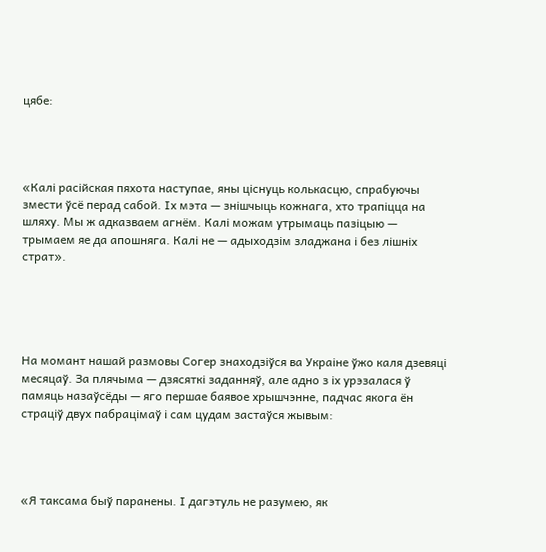цябе:




«Калі расійская пяхота наступае, яны ціснуць колькасцю, спрабуючы змести ўсё перад сабой. Іх мэта — знішчыць кожнага, хто трапіцца на шляху. Мы ж адказваем агнём. Калі можам утрымаць пазіцыю — трымаем яе да апошняга. Калі не — адыходзім зладжана і без лішніх страт».





На момант нашай размовы Согер знаходзіўся ва Украіне ўжо каля дзевяці месяцаў. За плячыма — дзясяткі заданняў, але адно з іх урэзалася ў памяць назаўсёды — яго першае баявое хрышчэнне, падчас якога ён страціў двух пабрацімаў і сам цудам застаўся жывым:




«Я таксама быў паранены. І дагэтуль не разумею, як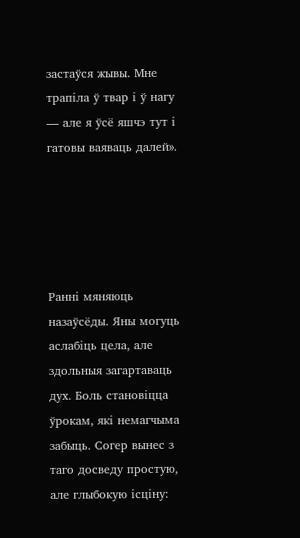застаўся жывы. Мне трапіла ў твар і ў нагу — але я ўсё яшчэ тут і гатовы ваяваць далей».





Ранні мяняюць назаўсёды. Яны могуць аслабіць цела, але здольныя загартаваць дух. Боль становіцца ўрокам, які немагчыма забыць. Согер вынес з таго досведу простую, але глыбокую ісціну: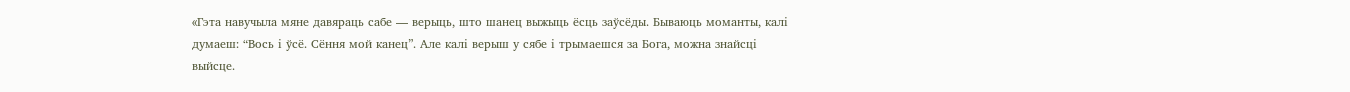«Гэта навучыла мяне давяраць сабе — верыць, што шанец выжыць ёсць заўсёды. Бываюць моманты, калі думаеш: “Вось і ўсё. Сёння мой канец”. Але калі верыш у сябе і трымаешся за Бога, можна знайсці выйсце.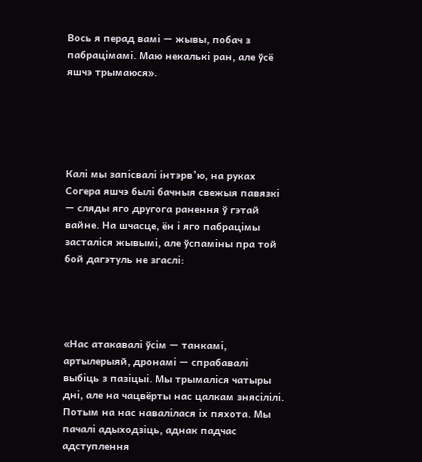Вось я перад вамі — жывы, побач з пабрацімамі. Маю некалькі ран, але ўсё яшчэ трымаюся».





Калі мы запісвалі інтэрв’ю, на руках Согера яшчэ былі бачныя свежыя павязкі — сляды яго другога ранення ў гэтай вайне. На шчасце, ён і яго пабрацімы засталіся жывымі, але ўспаміны пра той бой дагэтуль не згаслі:




«Нас атакавалі ўсім — танкамі, артылерыяй, дронамі — спрабавалі выбіць з пазіцыі. Мы трымаліся чатыры дні, але на чацвёрты нас цалкам знясілілі. Потым на нас навалілася іх пяхота. Мы пачалі адыходзіць, аднак падчас адступлення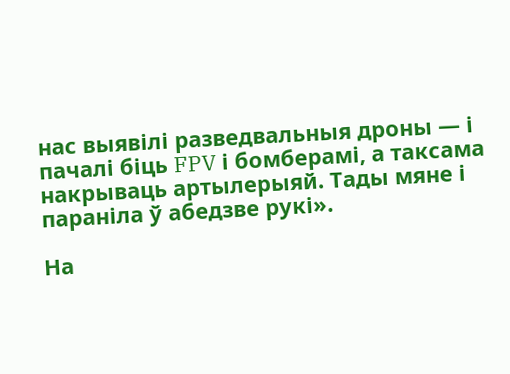нас выявілі разведвальныя дроны — і пачалі біць FPV і бомберамі, а таксама накрываць артылерыяй. Тады мяне і параніла ў абедзве рукі».

На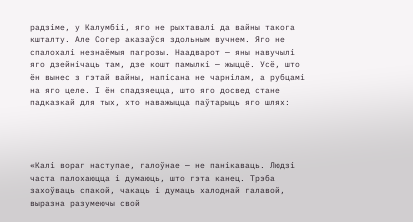радзіме, у Калумбіі, яго не рыхтавалі да вайны такога кшталту. Але Согер аказаўся здольным вучнем. Яго не спалохалі незнаёмыя пагрозы. Наадварот — яны навучылі яго дзейнічаць там, дзе кошт памылкі — жыццё. Усё, што ён вынес з гэтай вайны, напісана не чарнілам, а рубцамі на яго целе. І ён спадзяецца, што яго досвед стане падказкай для тых, хто наважыцца паўтарыць яго шлях:




«Калі вораг наступае, галоўнае — не панікаваць. Людзі часта палохаюцца і думаюць, што гэта канец. Трэба захоўваць спакой, чакаць і думаць халоднай галавой, выразна разумеючы свой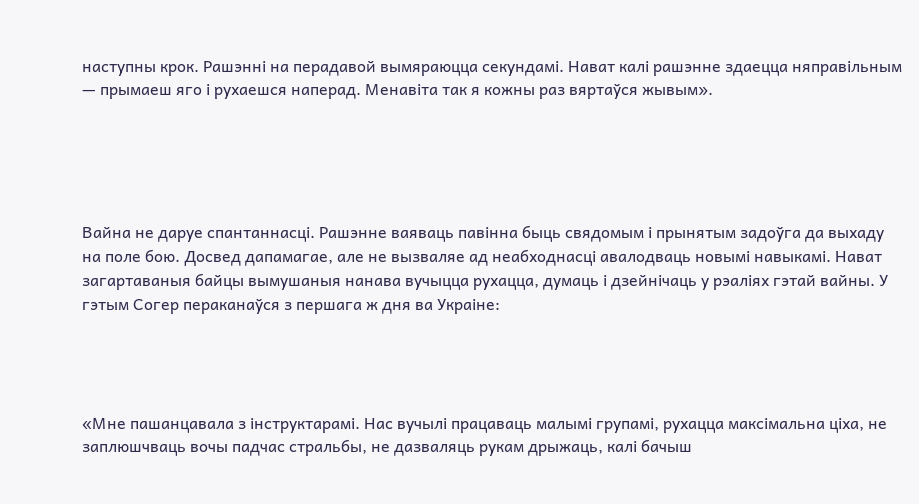наступны крок. Рашэнні на перадавой вымяраюцца секундамі. Нават калі рашэнне здаецца няправільным — прымаеш яго і рухаешся наперад. Менавіта так я кожны раз вяртаўся жывым».





Вайна не даруе спантаннасці. Рашэнне ваяваць павінна быць свядомым і прынятым задоўга да выхаду на поле бою. Досвед дапамагае, але не вызваляе ад неабходнасці авалодваць новымі навыкамі. Нават загартаваныя байцы вымушаныя нанава вучыцца рухацца, думаць і дзейнічаць у рэаліях гэтай вайны. У гэтым Согер пераканаўся з першага ж дня ва Украіне:




«Мне пашанцавала з інструктарамі. Нас вучылі працаваць малымі групамі, рухацца максімальна ціха, не заплюшчваць вочы падчас стральбы, не дазваляць рукам дрыжаць, калі бачыш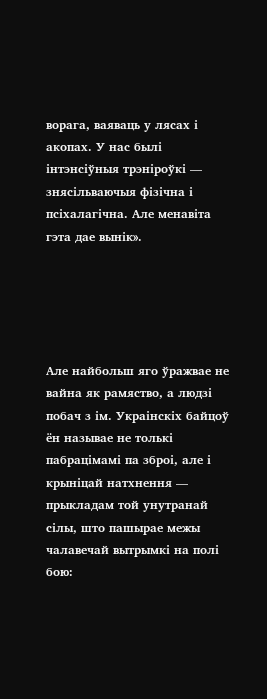ворага, ваяваць у лясах і акопах. У нас былі інтэнсіўныя трэніроўкі — знясільваючыя фізічна і псіхалагічна. Але менавіта гэта дае вынік».





Але найбольш яго ўражвае не вайна як рамяство, а людзі побач з ім. Украінскіх байцоў ён называе не толькі пабрацімамі па зброі, але і крыніцай натхнення — прыкладам той унутранай сілы, што пашырае межы чалавечай вытрымкі на полі бою: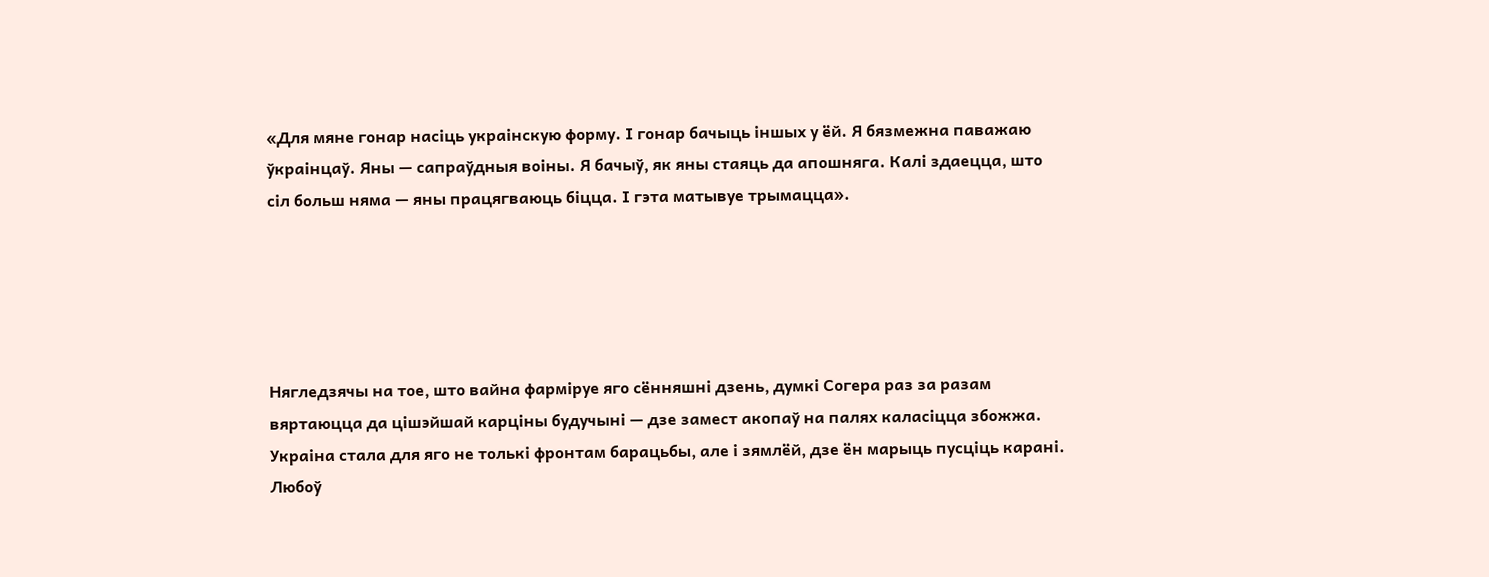«Для мяне гонар насіць украінскую форму. І гонар бачыць іншых у ёй. Я бязмежна паважаю ўкраінцаў. Яны — сапраўдныя воіны. Я бачыў, як яны стаяць да апошняга. Калі здаецца, што сіл больш няма — яны працягваюць біцца. І гэта матывуе трымацца».





Нягледзячы на тое, што вайна фарміруе яго сённяшні дзень, думкі Согера раз за разам вяртаюцца да цішэйшай карціны будучыні — дзе замест акопаў на палях каласіцца збожжа. Украіна стала для яго не толькі фронтам барацьбы, але і зямлёй, дзе ён марыць пусціць карані. Любоў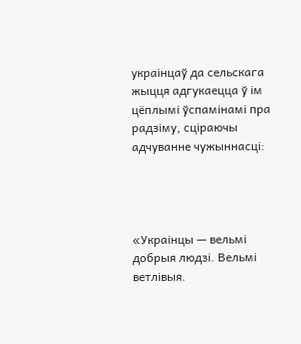украінцаў да сельскага жыцця адгукаецца ў ім цёплымі ўспамінамі пра радзіму, сціраючы адчуванне чужыннасці:




«Украінцы — вельмі добрыя людзі. Вельмі ветлівыя.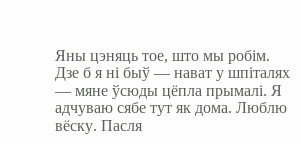Яны цэняць тое, што мы робім. Дзе б я ні быў — нават у шпіталях — мяне ўсюды цёпла прымалі. Я адчуваю сябе тут як дома. Люблю вёску. Пасля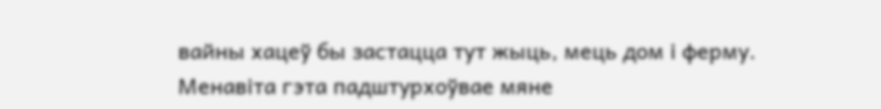вайны хацеў бы застацца тут жыць, мець дом і ферму. Менавіта гэта падштурхоўвае мяне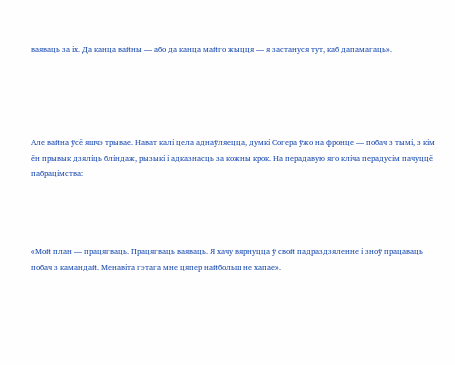ваяваць за іх. Да канца вайны — або да канца майго жыцця — я застануся тут, каб дапамагаць».





Але вайна ўсё яшчэ трывае. Нават калі цела аднаўляецца, думкі Согера ўжо на фронце — побач з тымі, з кім ён прывык дзяліць бліндаж, рызыкі і адказнасць за кожны крок. На перадавую яго кліча перадусім пачуццё пабрацімства:




«Мой план — працягваць. Працягваць ваяваць. Я хачу вярнуцца ў свой падраздзяленне і зноў працаваць побач з камандай. Менавіта гэтага мне цяпер найбольш не хапае».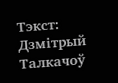Тэкст: Дзмітрый Талкачоў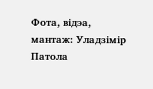Фота, відэа, мантаж: Уладзімір Патола